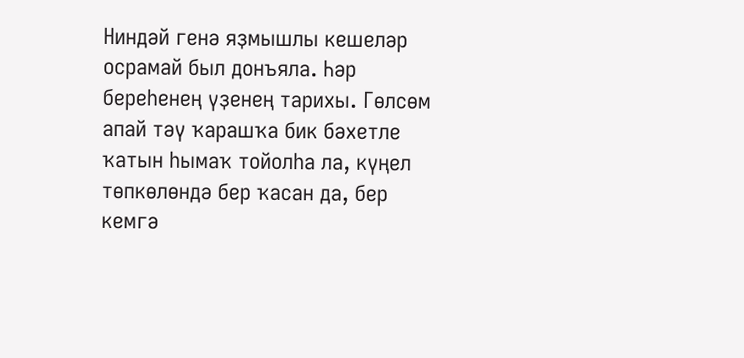Ниндәй генә яҙмышлы кешеләр осрамай был донъяла. Һәр береһенең үҙенең тарихы. Гөлсөм апай тәү ҡарашҡа бик бәхетле ҡатын һымаҡ тойолһа ла, күңел төпкөлөндә бер ҡасан да, бер кемгә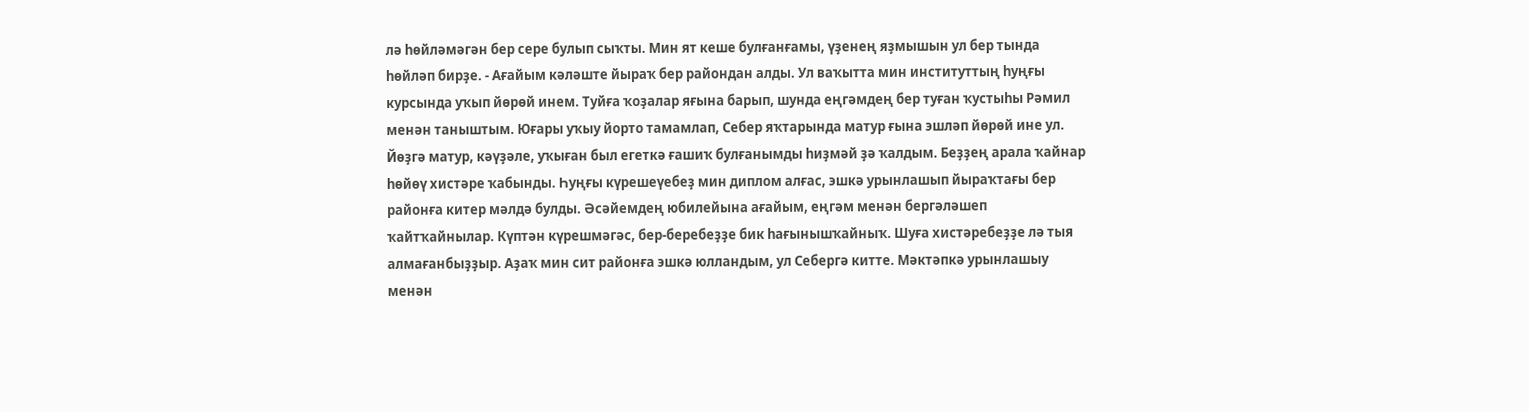лә һөйләмәгән бер сере булып сыҡты. Мин ят кеше булғанғамы, үҙенең яҙмышын ул бер тында һөйләп бирҙе. - Ағайым кәләште йыраҡ бер райондан алды. Ул ваҡытта мин институттың һуңғы курсында уҡып йөрөй инем. Туйға ҡоҙалар яғына барып, шунда еңгәмдең бер туған ҡустыһы Рәмил менән таныштым. Юғары уҡыу йорто тамамлап, Себер яҡтарында матур ғына эшләп йөрөй ине ул. Йөҙгә матур, кәүҙәле, уҡыған был егеткә ғашиҡ булғанымды һиҙмәй ҙә ҡалдым. Беҙҙең арала ҡайнар һөйөү хистәре ҡабынды. Һуңғы күрешеүебеҙ мин диплом алғас, эшкә урынлашып йыраҡтағы бер районға китер мәлдә булды. Әсәйемдең юбилейына ағайым, еңгәм менән бергәләшеп ҡайтҡайнылар. Күптән күрешмәгәс, бер-беребеҙҙе бик һағынышҡайныҡ. Шуға хистәребеҙҙе лә тыя алмағанбыҙҙыр. Аҙаҡ мин сит районға эшкә юлландым, ул Себергә китте. Мәктәпкә урынлашыу менән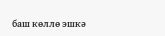баш көллө эшкә